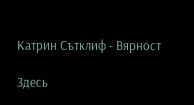Катрин Сътклиф - Вярност

Здесь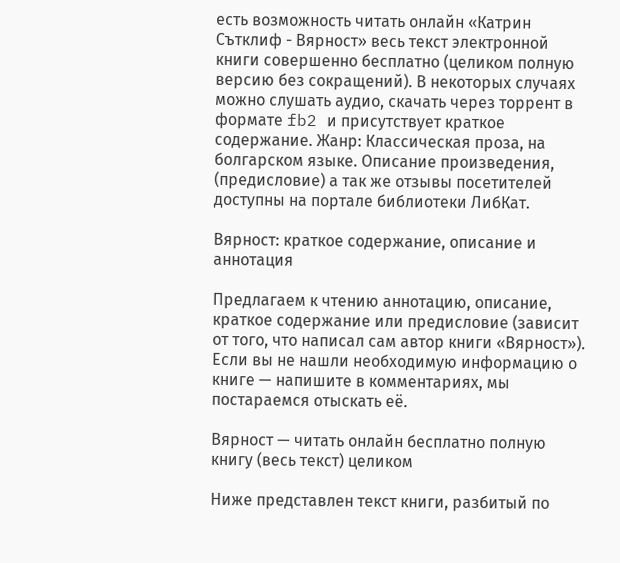есть возможность читать онлайн «Катрин Сътклиф - Вярност» весь текст электронной книги совершенно бесплатно (целиком полную версию без сокращений). В некоторых случаях можно слушать аудио, скачать через торрент в формате fb2 и присутствует краткое содержание. Жанр: Классическая проза, на болгарском языке. Описание произведения, (предисловие) а так же отзывы посетителей доступны на портале библиотеки ЛибКат.

Вярност: краткое содержание, описание и аннотация

Предлагаем к чтению аннотацию, описание, краткое содержание или предисловие (зависит от того, что написал сам автор книги «Вярност»). Если вы не нашли необходимую информацию о книге — напишите в комментариях, мы постараемся отыскать её.

Вярност — читать онлайн бесплатно полную книгу (весь текст) целиком

Ниже представлен текст книги, разбитый по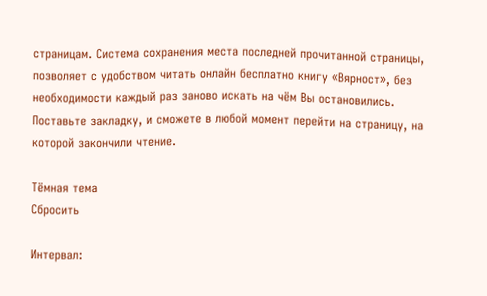страницам. Система сохранения места последней прочитанной страницы, позволяет с удобством читать онлайн бесплатно книгу «Вярност», без необходимости каждый раз заново искать на чём Вы остановились. Поставьте закладку, и сможете в любой момент перейти на страницу, на которой закончили чтение.

Тёмная тема
Сбросить

Интервал: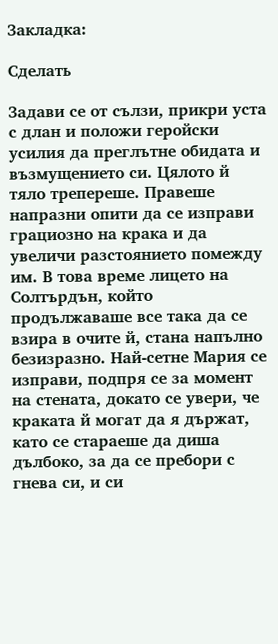Закладка:

Сделать

Задави се от сълзи, прикри уста с длан и положи геройски усилия да преглътне обидата и възмущението си. Цялото й тяло трепереше. Правеше напразни опити да се изправи грациозно на крака и да увеличи разстоянието помежду им. В това време лицето на Солтърдън, който продължаваше все така да се взира в очите й, стана напълно безизразно. Най-сетне Мария се изправи, подпря се за момент на стената, докато се увери, че краката й могат да я държат, като се стараеше да диша дълбоко, за да се пребори с гнева си, и си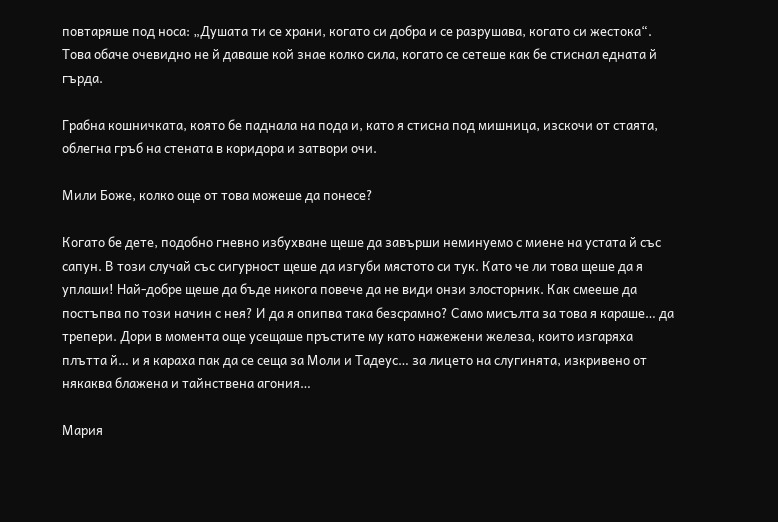повтаряше под носа: „Душата ти се храни, когато си добра и се разрушава, когато си жестока“. Това обаче очевидно не й даваше кой знае колко сила, когато се сетеше как бе стиснал едната й гърда.

Грабна кошничката, която бе паднала на пода и, като я стисна под мишница, изскочи от стаята, облегна гръб на стената в коридора и затвори очи.

Мили Боже, колко още от това можеше да понесе?

Когато бе дете, подобно гневно избухване щеше да завърши неминуемо с миене на устата й със сапун. В този случай със сигурност щеше да изгуби мястото си тук. Като че ли това щеше да я уплаши! Най-добре щеше да бъде никога повече да не види онзи злосторник. Как смееше да постъпва по този начин с нея? И да я опипва така безсрамно? Само мисълта за това я караше… да трепери. Дори в момента още усещаше пръстите му като нажежени железа, които изгаряха плътта й… и я караха пак да се сеща за Моли и Тадеус… за лицето на слугинята, изкривено от някаква блажена и тайнствена агония…

Мария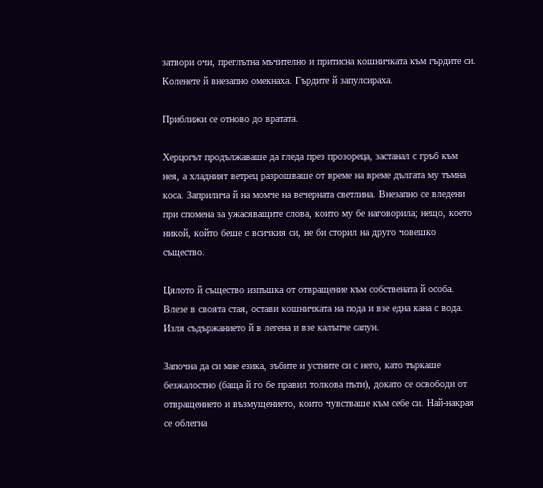затвори очи, преглътна мъчително и притисна кошничката към гърдите си. Коленете й внезапно омекнаха. Гърдите й запулсираха.

Приближи се отново до вратата.

Херцогът продължаваше да гледа през прозореца, застанал с гръб към нея, а хладният ветрец разрошваше от време на време дългата му тъмна коса. Заприлича й на момче на вечерната светлина. Внезапно се вледени при спомена за ужасяващите слова, които му бе наговорила; нещо, което никой, който беше с всичкия си, не би сторил на друго човешко същество.

Цялото й същество изпъшка от отвращение към собствената й особа. Влезе в своята стая, остави кошничката на пода и взе една кана с вода. Изля съдържанието й в легена и взе калъпче сапун.

Започна да си мие езика, зъбите и устните си с него, като търкаше безжалостно (баща й го бе правил толкова пъти), докато се освободи от отвращението и възмущението, които чувстваше към себе си. Най-накрая се облегна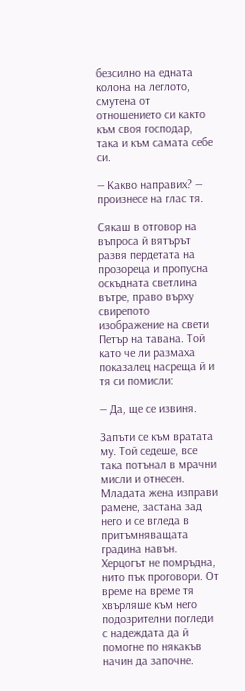безсилно на едната колона на леглото, смутена от отношението си както към своя господар, така и към самата себе си.

— Какво направих? — произнесе на глас тя.

Сякаш в отговор на въпроса й вятърът развя пердетата на прозореца и пропусна оскъдната светлина вътре, право върху свирепото изображение на свети Петър на тавана. Той като че ли размаха показалец насреща й и тя си помисли:

— Да, ще се извиня.

Запъти се към вратата му. Той седеше, все така потънал в мрачни мисли и отнесен. Младата жена изправи рамене, застана зад него и се вгледа в притъмняващата градина навън. Херцогът не помръдна, нито пък проговори. От време на време тя хвърляше към него подозрителни погледи с надеждата да й помогне по някакъв начин да започне.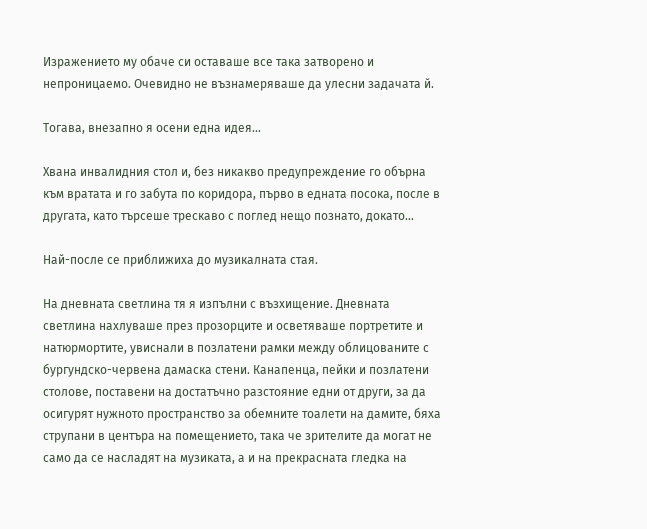Изражението му обаче си оставаше все така затворено и непроницаемо. Очевидно не възнамеряваше да улесни задачата й.

Тогава, внезапно я осени една идея…

Хвана инвалидния стол и, без никакво предупреждение го обърна към вратата и го забута по коридора, първо в едната посока, после в другата, като търсеше трескаво с поглед нещо познато, докато…

Най-после се приближиха до музикалната стая.

На дневната светлина тя я изпълни с възхищение. Дневната светлина нахлуваше през прозорците и осветяваше портретите и натюрмортите, увиснали в позлатени рамки между облицованите с бургундско-червена дамаска стени. Канапенца, пейки и позлатени столове, поставени на достатъчно разстояние едни от други, за да осигурят нужното пространство за обемните тоалети на дамите, бяха струпани в центъра на помещението, така че зрителите да могат не само да се насладят на музиката, а и на прекрасната гледка на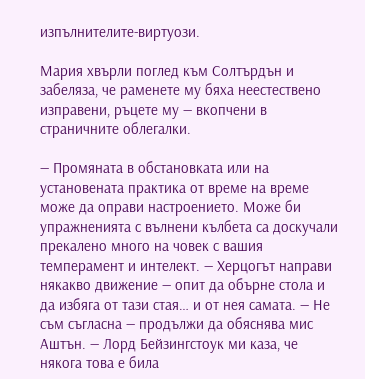изпълнителите-виртуози.

Мария хвърли поглед към Солтърдън и забеляза, че раменете му бяха неестествено изправени, ръцете му — вкопчени в страничните облегалки.

— Промяната в обстановката или на установената практика от време на време може да оправи настроението. Може би упражненията с вълнени кълбета са доскучали прекалено много на човек с вашия темперамент и интелект. — Херцогът направи някакво движение — опит да обърне стола и да избяга от тази стая… и от нея самата. — Не съм съгласна — продължи да обяснява мис Аштън. — Лорд Бейзингстоук ми каза, че някога това е била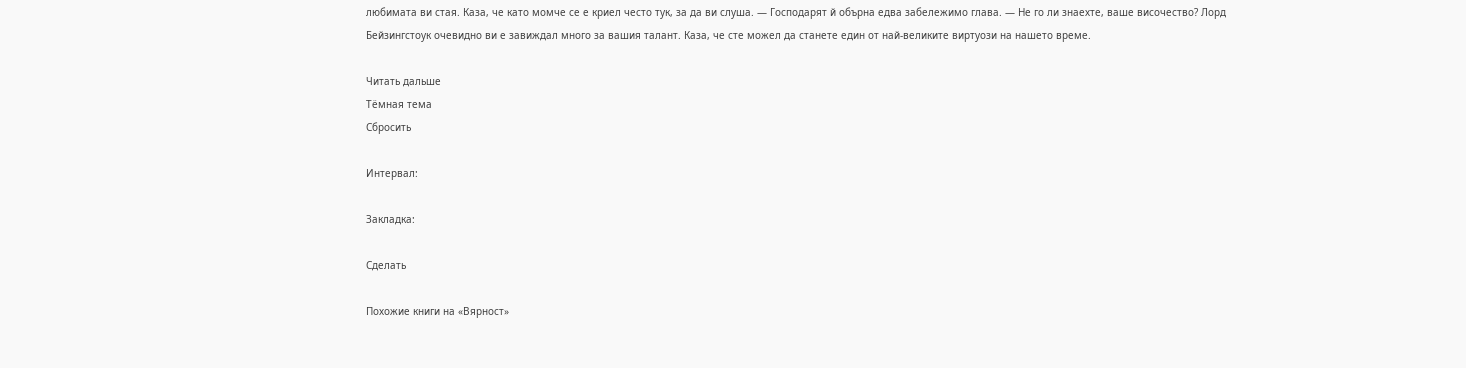любимата ви стая. Каза, че като момче се е криел често тук, за да ви слуша. — Господарят й обърна едва забележимо глава. — Не го ли знаехте, ваше височество? Лорд Бейзингстоук очевидно ви е завиждал много за вашия талант. Каза, че сте можел да станете един от най-великите виртуози на нашето време.

Читать дальше
Тёмная тема
Сбросить

Интервал:

Закладка:

Сделать

Похожие книги на «Вярност»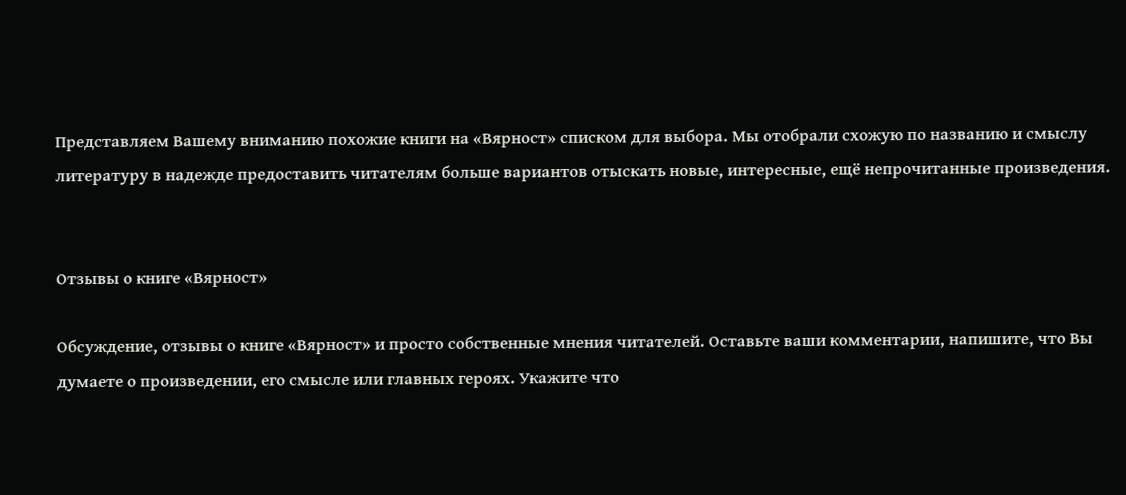Представляем Вашему вниманию похожие книги на «Вярност» списком для выбора. Мы отобрали схожую по названию и смыслу литературу в надежде предоставить читателям больше вариантов отыскать новые, интересные, ещё непрочитанные произведения.


Отзывы о книге «Вярност»

Обсуждение, отзывы о книге «Вярност» и просто собственные мнения читателей. Оставьте ваши комментарии, напишите, что Вы думаете о произведении, его смысле или главных героях. Укажите что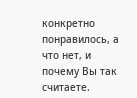конкретно понравилось, а что нет, и почему Вы так считаете.